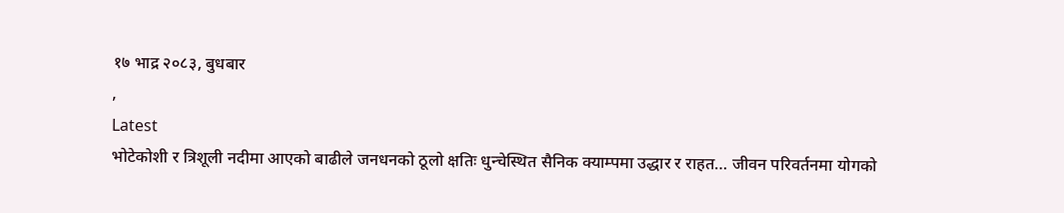१७ भाद्र २०८३, बुधबार
,
Latest
भोटेकोशी र त्रिशूली नदीमा आएको बाढीले जनधनको ठूलो क्षतिः धुन्चेस्थित सैनिक क्याम्पमा उद्धार र राहत… जीवन परिवर्तनमा योगको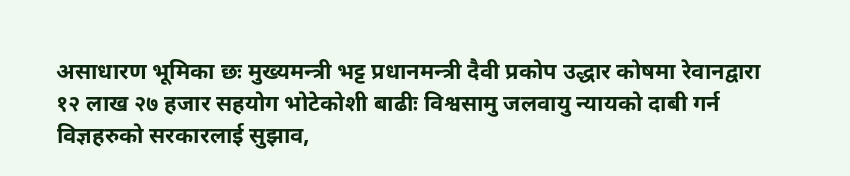असाधारण भूमिका छः मुख्यमन्त्री भट्ट प्रधानमन्त्री दैवी प्रकोप उद्धार कोषमा रेवानद्वारा १२ लाख २७ हजार सहयोग भोटेकोशी बाढीः विश्वसामु जलवायु न्यायको दाबी गर्न विज्ञहरुको सरकारलाई सुझाव,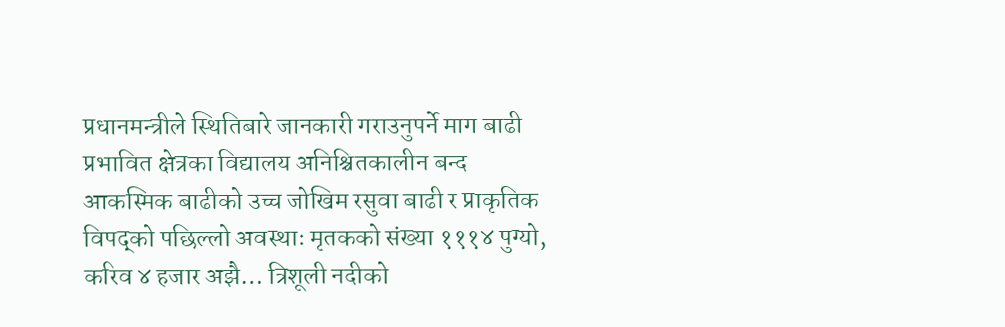प्रधानमन्त्रीले स्थितिबारे जानकारी गराउनुपर्ने माग बाढी प्रभावित क्षेत्रका विद्यालय अनिश्चितकालीन बन्द आकस्मिक बाढीको उच्च जोखिम रसुवा बाढी र प्राकृतिक विपद्को पछिल्लो अवस्थाः मृतकको संख्या १११४ पुग्यो, करिव ४ हजार अझै… त्रिशूली नदीको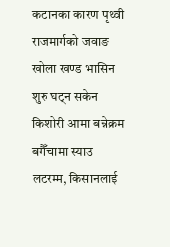कटानका कारण पृथ्वी राजमार्गको जवाङ खोला खण्ड भासिन शुरु घट्न सकेन किशोरी आमा बन्नेक्रम बगैँचामा स्याउ लटरम्म, किसानलाई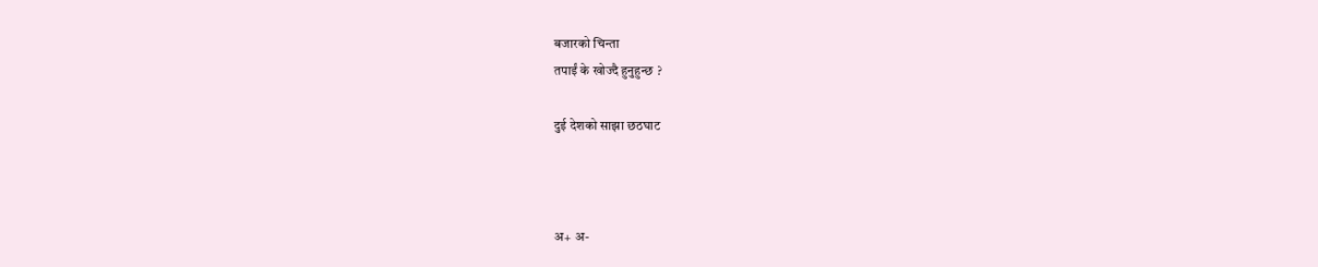बजारको चिन्ता
तपाईं के खोज्दै हुनुहुन्छ ?

दुई देशको साझा छठघाट



अ+ अ-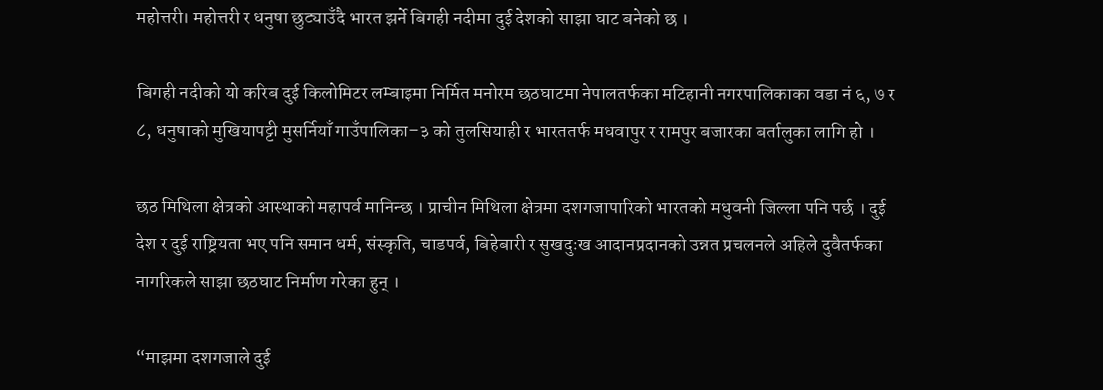महोत्तरी। महोत्तरी र धनुषा छुट्याउँदै भारत झर्ने बिगही नदीमा दुई देशको साझा घाट बनेको छ ।

बिगही नदीको यो करिब दुई किलोमिटर लम्बाइमा निर्मित मनोरम छठघाटमा नेपालतर्फका मटिहानी नगरपालिकाका वडा नं ६, ७ र ८, धनुषाको मुखियापट्टी मुसर्नियाँ गाउँपालिका–३ को तुलसियाही र भारततर्फ मधवापुर र रामपुर बजारका बर्तालुका लागि हो ।

छठ मिथिला क्षेत्रको आस्थाको महापर्व मानिन्छ । प्राचीन मिथिला क्षेत्रमा दशगजापारिको भारतको मधुवनी जिल्ला पनि पर्छ । दुई देश र दुई राष्ट्रियता भए पनि समान धर्म, संस्कृति, चाडपर्व, बिहेबारी र सुखदुःख आदानप्रदानको उन्नत प्रचलनले अहिले दुवैतर्फका नागरिकले साझा छठघाट निर्माण गरेका हुन् ।

“माझमा दशगजाले दुई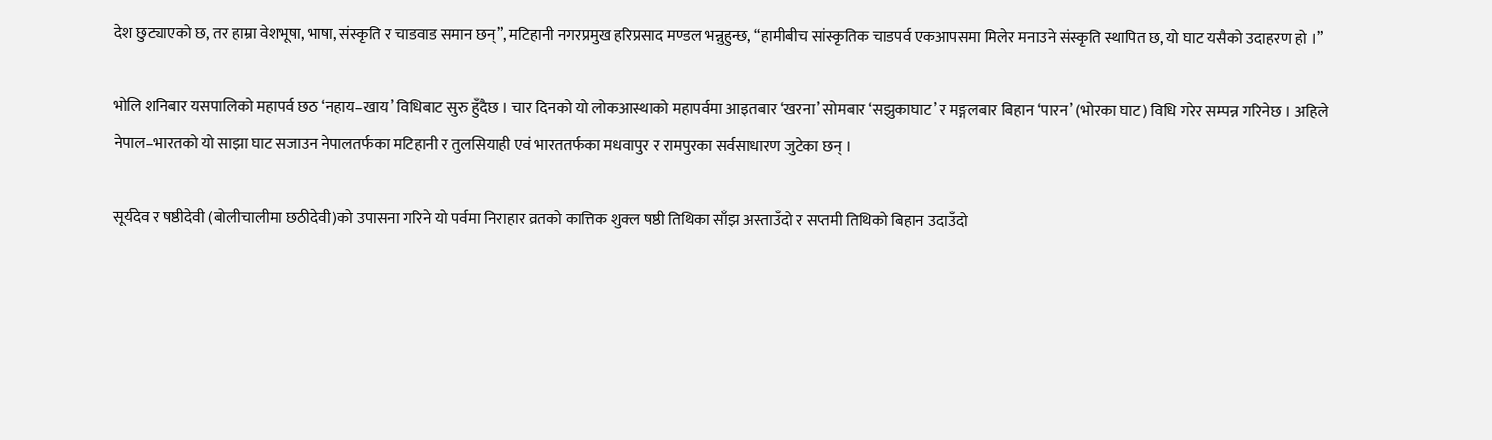देश छुट्याएको छ, तर हाम्रा वेशभूषा, भाषा, संस्कृति र चाडवाड समान छन्”, मटिहानी नगरप्रमुख हरिप्रसाद मण्डल भन्नुहुन्छ, “हामीबीच सांस्कृतिक चाडपर्व एकआपसमा मिलेर मनाउने संस्कृति स्थापित छ, यो घाट यसैको उदाहरण हो ।”

भोलि शनिबार यसपालिको महापर्व छठ ‘नहाय–खाय’ विधिबाट सुरु हुँदैछ । चार दिनको यो लोकआस्थाको महापर्वमा आइतबार ‘खरना’ सोमबार ‘सझुकाघाट’ र मङ्गलबार बिहान ‘पारन’ (भोरका घाट) विधि गरेर सम्पन्न गरिनेछ । अहिले नेपाल–भारतको यो साझा घाट सजाउन नेपालतर्फका मटिहानी र तुलसियाही एवं भारततर्फका मधवापुर र रामपुरका सर्वसाधारण जुटेका छन् ।

सूर्यदेव र षष्ठीदेवी (बोलीचालीमा छठीदेवी)को उपासना गरिने यो पर्वमा निराहार व्रतको कात्तिक शुक्ल षष्ठी तिथिका साँझ अस्ताउँदो र सप्तमी तिथिको बिहान उदाउँदो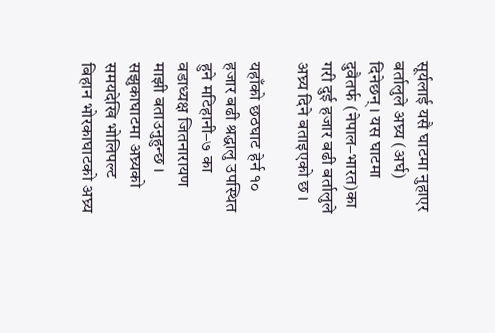सूर्यलाई यसै घाटमा नुहाएर बर्तालुले अघ्र्य (अर्घ) दिनेछन् । यस घाटमा दुवैतर्फ (नेपाल–भारत)का गरी दुई हजार बढी बर्तालुले अघ्र्य दिने बताइएको छ ।

यहाँको छठघाट हेर्न १० हजार बढी श्रद्धालु उपस्थित हुने मटिहानी–७ का वडाध्यक्ष जितनारायण माझी बताउनुहुन्छ । सझुकाघाटमा अघ्र्यको समयदेखि भोलिपल्ट बिहान भोरकाघाटको अघ्र्य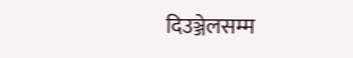दिउञ्जेलसम्म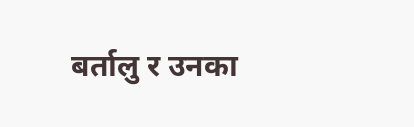बर्तालु र उनका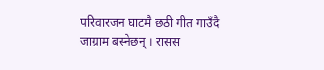परिवारजन घाटमै छठी गीत गाउँदै जाग्राम बस्नेछन् । रासस